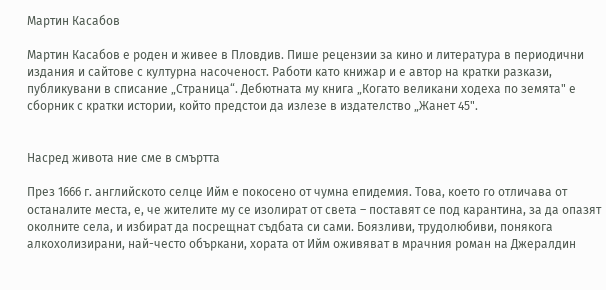Мартин Касабов

Мартин Касабов е роден и живее в Пловдив. Пише рецензии за кино и литература в периодични издания и сайтове с културна насоченост. Работи като книжар и е автор на кратки разкази, публикувани в списание „Страница“. Дебютната му книга „Когато великани ходеха по земята" е сборник с кратки истории, който предстои да излезе в издателство „Жанет 45".


Насред живота ние сме в смъртта

През 1666 г. английското селце Ийм е покосено от чумна епидемия. Това, което го отличава от останалите места, е, че жителите му се изолират от света – поставят се под карантина, за да опазят околните села, и избират да посрещнат съдбата си сами. Боязливи, трудолюбиви, понякога алкохолизирани, най-често объркани, хората от Ийм оживяват в мрачния роман на Джералдин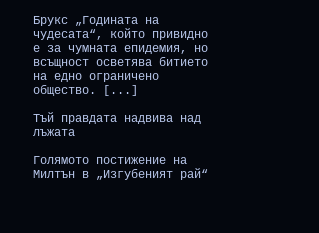Брукс „Годината на чудесата“, който привидно е за чумната епидемия, но всъщност осветява битието на едно ограничено общество. [...]

Тъй правдата надвива над лъжата

Голямото постижение на Милтън в „Изгубеният рай“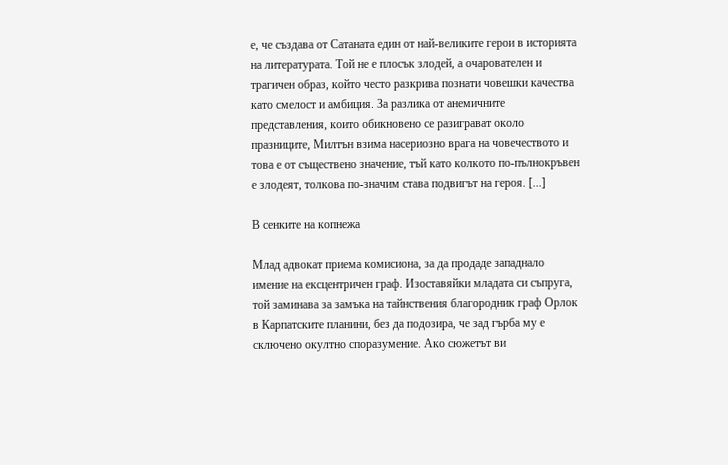е, че създава от Сатаната един от най-великите герои в историята на литературата. Той не е плосък злодей, а очарователен и трагичен образ, който често разкрива познати човешки качества като смелост и амбиция. За разлика от анемичните представления, които обикновено се разиграват около празниците, Милтън взима насериозно врага на човечеството и това е от съществено значение, тъй като колкото по-пълнокръвен е злодеят, толкова по-значим става подвигът на героя. [...]

В сенките на копнежа

Млад адвокат приема комисиона, за да продаде западнало имение на ексцентричен граф. Изоставяйки младата си съпруга, той заминава за замъка на тайнствения благородник граф Орлок в Карпатските планини, без да подозира, че зад гърба му е сключено окултно споразумение. Ако сюжетът ви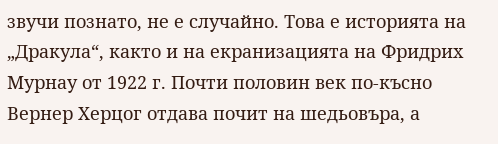звучи познато, не е случайно. Това е историята на „Дракула“, както и на екранизацията на Фридрих Мурнау от 1922 г. Почти половин век по-късно Вернер Херцог отдава почит на шедьовъра, а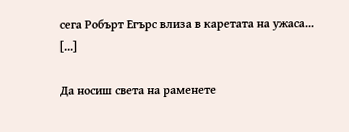сега Робърт Егърс влиза в каретата на ужаса... [...]

Да носиш света на раменете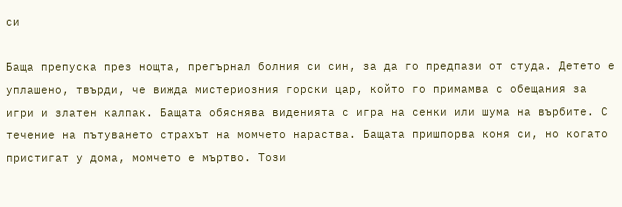си

Баща препуска през нощта, прегърнал болния си син, за да го предпази от студа. Детето е уплашено, твърди, че вижда мистериозния горски цар, който го примамва с обещания за игри и златен калпак. Бащата обяснява виденията с игра на сенки или шума на върбите. С течение на пътуването страхът на момчето нараства. Бащата пришпорва коня си, но когато пристигат у дома, момчето е мъртво. Този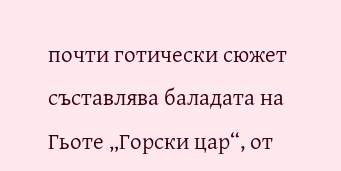почти готически сюжет съставлява баладата на Гьоте „Горски цар“, от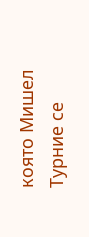която Мишел Турние се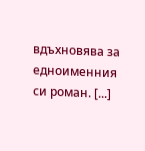вдъхновява за едноименния си роман. [...]